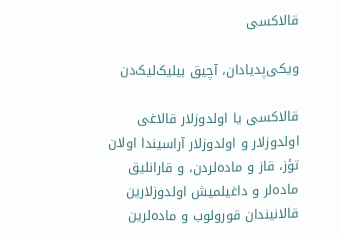قالاکسی

ویکی‌پدیادان، آچیق بیلیک‌لیک‌دن

قالاکسی یا اولدوزلار قالاغی اولدوزلار و اولدوزلار آراسیندا اولان تؤز، قاز و ماده‌لردن، و قارانلیق ماده‌لر و داغیلمیش اولدوزلارین قالانیندان قورولوب و ماده‌لرین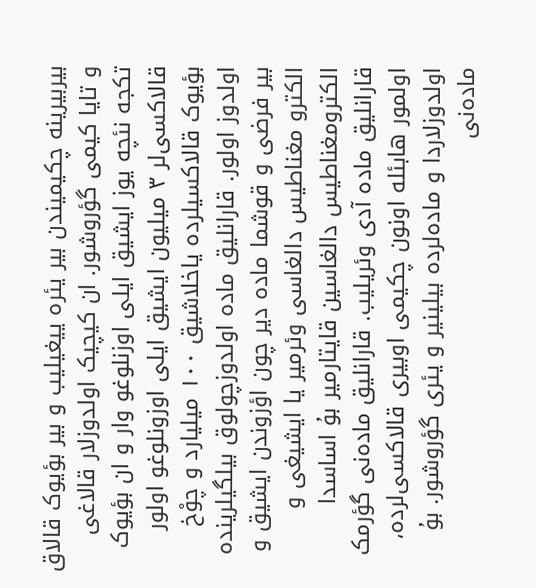بیربیرینه چکیمیندن بیر یئره ییغیلیب و بیر بؤیوک قالاق و تایا کیمی گؤروشور. ان کیچیک اولدوزلار قالاغی تکجه نئچه یوز ایشیق ایلی اوزنلوغو وار و ان بؤیوک قالاکسی‌لر ۳ میلیون ایشیق ایلی اوزونلوغو اولور بؤیوک قالاکسیلرده یاخلاشیق ۱۰۰ میلیارد و چوْخ اولدوز اولور. قارانلیق ماده اولدوزچولوق بیلگیلرینده بیر فرضی و قوشما ماده دیر چون اؤزوندن ایشیق و الکترو مغناطیس دالغاسی وئرمیر یا ایشیغی و الکترومغناطیس دالغاسین قایتارمیر بۇ اساسدا قارانلیق ماده آدی وئریلیب. قارانلیق ماده‌نی گؤرمک اولمور هابئله اونون چکیمی اوبیری قالاکسی‌لرده، اولدوزلاردا و ماده‌لرده بیلینیر و یئری گؤروشور. بۇ ماده‌نی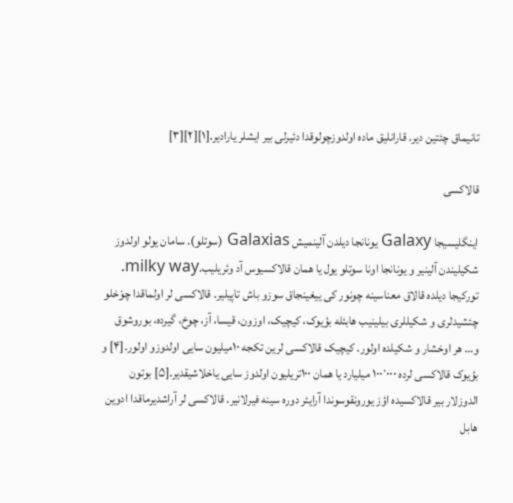تانیماق چئتین دیر. قارانلیق ماده اولدوزچولوقدا دئیرلی بیر ایشلر یارادیر.[۱][۲][۳]

قالاکسی

اینگلیسیجا Galaxy یونانجا دیلدن آلینمیش Galaxias (سوتلو). سامان یولو اولدوز شکیلیندن آلینیر و یونانجا اونا سوتلو یول یا همان قالاکسیوس آد وئریلیب.milky way. تورکیجا دیلده قالاق معناسینه چونور کی ییغینجاق سوزو باش تاپیلیر. قالاکسی لر اولماقدا چوْخلو چئشیدلری و شکیللری بیلینیب هابئله بؤیوک، کیچیک، اوزون، قیسا، آز، چوخ، گیرده، بوروشوق و… هر اوخشار و شکیلده اولور. کیچیک قالاکسی لرین تکجه ۱۰میلیون سایی اولدوزو اولور.[۴] و بؤیوک قالاکسی لرده ۱۰۰٬۰۰۰ میلیارد یا همان ۱۰۰تریلیون اولدوز سایی یاخلاشیقدیر.[۵] بوتون الدوزلار بیر قالاکسیده اؤز یورونقوسوندا آرایئر دوره سینه فیرلانیر. قالاکسی لر آراشدیرماقدا ادوین هابل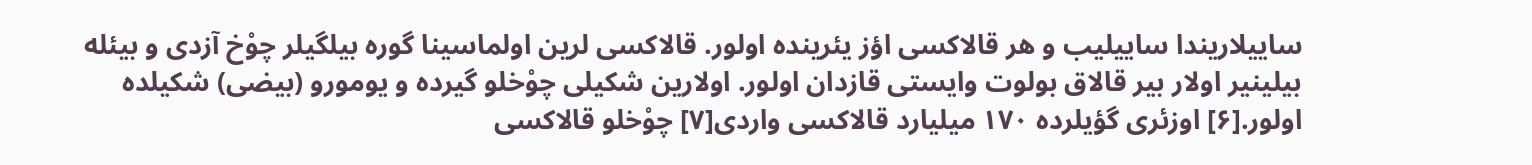ساییلاریندا ساییلیب و هر قالاکسی اؤز یئرینده اولور. قالاکسی لرین اولماسینا گوره بیلگیلر چوْخ آزدی و بیئله بیلینیر اولار بیر قالاق بولوت وایستی قازدان اولور. اولارین شکیلی چوْخلو گیرده و یومورو (بیضی) شکیلده اولور.[۶] اوزئری گؤیلرده ۱۷۰ میلیارد قالاکسی واردی[۷] چوْخلو قالاکسی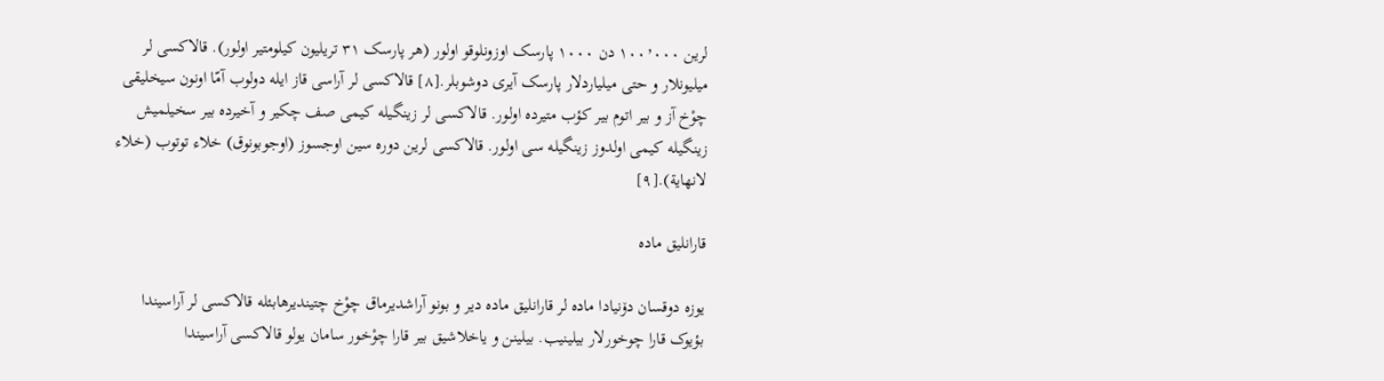لرین ۱۰۰٬۰۰۰ دن ۱۰۰۰ پارسک اوزونلوقو اولور (هر پارسک ۳۱ تریلیون کیلومتیر اولور). قالاکسی لر میلیونلار و حتی میلیاردلار پارسک آیری دوشوبلر.[۸] قالاکسی لر آراسی قاز ایله دولوب آمّا اونون سیخلیقی چوْخ آز و بیر اتوم بیر کؤب متیرده اولور. قالاکسی لر زینگیله کیمی صف چکیر و آخیرده بیر سخیلمیش زینگیله کیمی اولدوز زینگیله سی اولور. قالاکسی لرین دوره سین اوجسوز (اوجوبونوق) خلاء توتوب (خلاء لانهایة).[۹]

قارانلیق ماده

یوزه دوقسان دۆنیادا ماده لر قارانلیق ماده دیر و بونو آراشدیرماق چوْخ چتیندیرهابئله قالاکسی لر آراسیندا بؤیوک قارا چوخورلار بیلینیب. بیلینن و یاخلاشیق بیر قارا چوْخور سامان یولو قالاکسی آراسیندا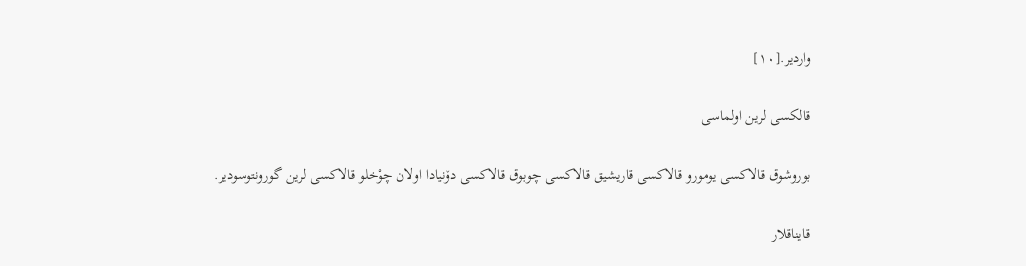واردیر.[۱۰]

قالکسی لرین اولماسی

بوروشوق قالاکسی یومورو قالاکسی قاریشیق قالاکسی چوبوق قالاکسی دۆنیادا اولان چوْخلو قالاکسی لرین گورونتوسودیر.

قایناقلار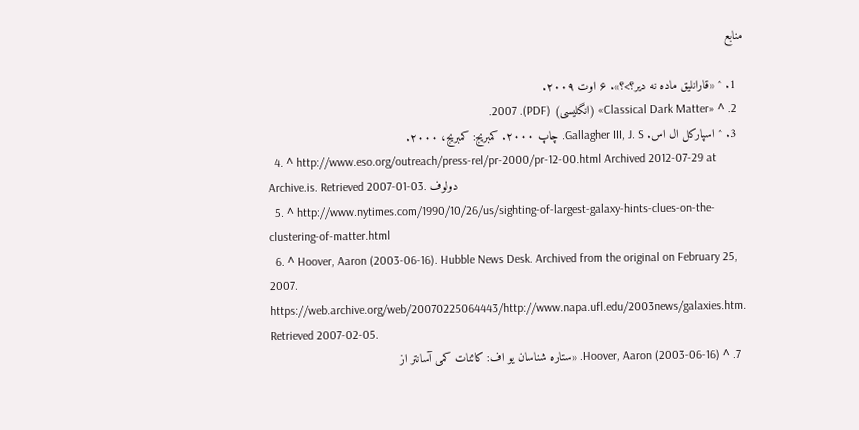منابع

  1. ^ «قارانلیق ماده نه دیر؟>؟». ۶ اوت ۲۰۰۹.
  2. ^ «Classical Dark Matter» (انگلیسی) (PDF). 2007.
  3. ^ اسپارکل ال اس. Gallagher III, J. S. چاپ ۲۰۰۰. کمبریج: کمبریج، ۲۰۰۰.
  4. ^ http://www.eso.org/outreach/press-rel/pr-2000/pr-12-00.html Archived 2012-07-29 at Archive.is. Retrieved 2007-01-03. دولوف
  5. ^ http://www.nytimes.com/1990/10/26/us/sighting-of-largest-galaxy-hints-clues-on-the-clustering-of-matter.html
  6. ^ Hoover, Aaron (2003-06-16). Hubble News Desk. Archived from the original on February 25, 2007. https://web.archive.org/web/20070225064443/http://www.napa.ufl.edu/2003news/galaxies.htm. Retrieved 2007-02-05.
  7. ^ Hoover, Aaron (2003-06-16). «ستاره شناسان یو اف: کائنات کمی آسانتر از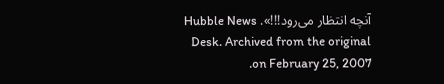آنچه انتظار می‌رود!!!». Hubble News Desk. Archived from the original on February 25, 2007.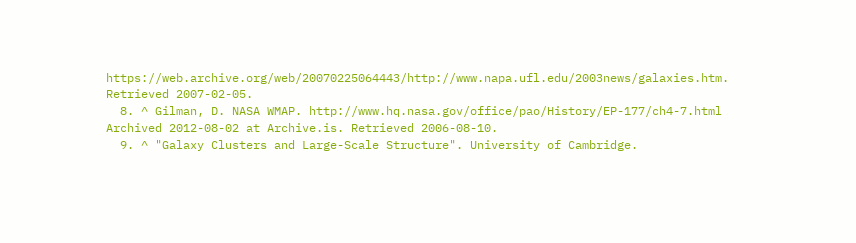https://web.archive.org/web/20070225064443/http://www.napa.ufl.edu/2003news/galaxies.htm. Retrieved 2007-02-05.
  8. ^ Gilman, D. NASA WMAP. http://www.hq.nasa.gov/office/pao/History/EP-177/ch4-7.html Archived 2012-08-02 at Archive.is. Retrieved 2006-08-10.
  9. ^ "Galaxy Clusters and Large-Scale Structure". University of Cambridge.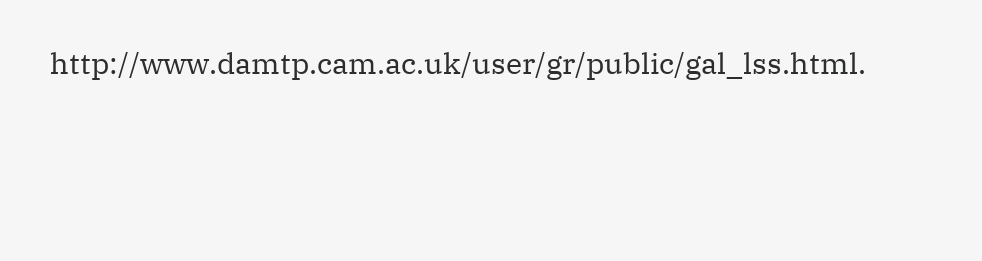http://www.damtp.cam.ac.uk/user/gr/public/gal_lss.html.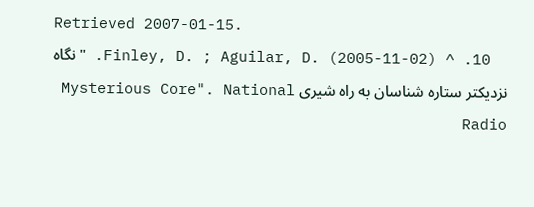Retrieved 2007-01-15.
  10. ^ Finley, D. ; Aguilar, D. (2005-11-02). "نگاه نزدیکتر ستاره شناسان به راه شیری Mysterious Core". National Radio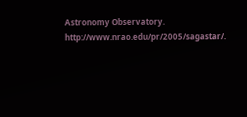Astronomy Observatory. http://www.nrao.edu/pr/2005/sagastar/.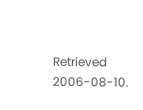Retrieved 2006-08-10.